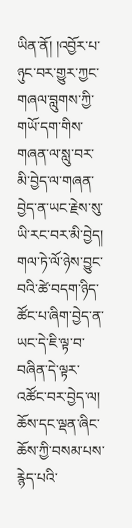ཡིན་ནོ། །འབྱོར་པ་ཉུང་བར་གྱུར་ཀྱང་གཞལ་བླུགས་ཀྱི་གཡོ་དག་གིས་གཞན་ལ་སླུ་བར་མི་བྱེད་ལ་གཞན་བྱེད་ན་ཡང་རྗེས་སུ་ཡི་རང་བར་མི་བྱེད། གལ་ཏེ་ལོ་ཉེས་བྱུང་བའི་ཚེ་བདག་ཉིད་ཚོང་པ་ཞིག་བྱེད་ན་ཡང་དེ་ཇི་ལྟ་བ་བཞིན་དེ་ལྟར་འཚོང་བར་བྱེད་ལ། ཆོས་དང་ལྡན་ཞིང་ཆོས་ཀྱི་བསམ་པས་རྙེད་པའི་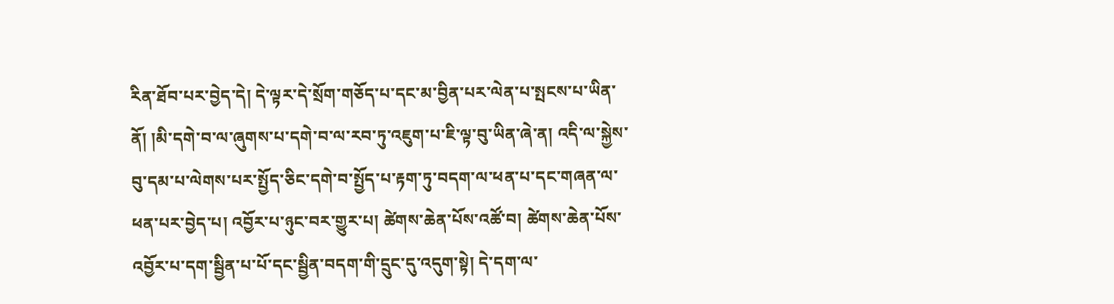རིན་ཐོབ་པར་བྱེད་དེ། དེ་ལྟར་དེ་སྲོག་གཅོད་པ་དང་མ་བྱིན་པར་ལེན་པ་སྤངས་པ་ཡིན་ནོ། །མི་དགེ་བ་ལ་ཞུགས་པ་དགེ་བ་ལ་རབ་ཏུ་འཇུག་པ་ཇི་ལྟ་བུ་ཡིན་ཞེ་ན། འདི་ལ་སྐྱེས་བུ་དམ་པ་ལེགས་པར་སྤྱོད་ཅིང་དགེ་བ་སྤྱོད་པ་རྟག་ཏུ་བདག་ལ་ཕན་པ་དང་གཞན་ལ་ཕན་པར་བྱེད་པ། འབྱོར་པ་ཉུང་བར་གྱུར་པ། ཚེགས་ཆེན་པོས་འཚོ་བ། ཚེགས་ཆེན་པོས་འབྱོར་པ་དག་སྦྱིན་པ་པོ་དང་སྦྱིན་བདག་གི་དྲུང་དུ་འདུག་སྟེ། དེ་དག་ལ་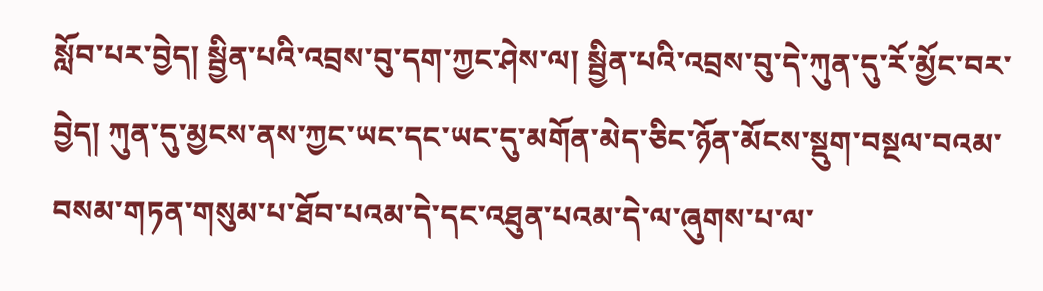སློབ་པར་བྱེད། སྦྱིན་པའི་འབྲས་བུ་དག་ཀྱང་ཤེས་ལ། སྦྱིན་པའི་འབྲས་བུ་དེ་ཀུན་དུ་རོ་མྱོང་བར་བྱེད། ཀུན་དུ་མྱངས་ནས་ཀྱང་ཡང་དང་ཡང་དུ་མགོན་མེད་ཅིང་ཉོན་མོངས་སྡུག་བསྔལ་བའམ་བསམ་གཏན་གསུམ་པ་ཐོབ་པའམ་དེ་དང་འཐུན་པའམ་དེ་ལ་ཞུགས་པ་ལ་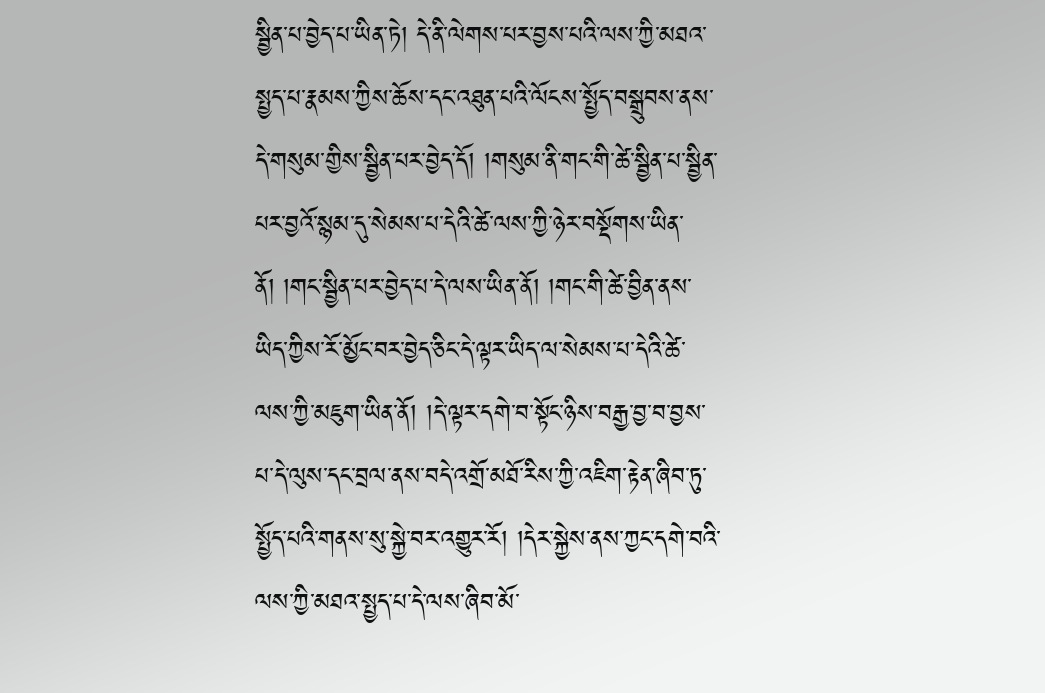སྦྱིན་པ་བྱེད་པ་ཡིན་ཏེ། དེ་ནི་ལེགས་པར་བྱས་པའི་ལས་ཀྱི་མཐའ་སྤྱད་པ་རྣམས་ཀྱིས་ཆོས་དང་འཐུན་པའི་ལོངས་སྤྱོད་བསྒྲུབས་ནས་དེ་གསུམ་གྱིས་སྦྱིན་པར་བྱེད་དོ། །གསུམ་ནི་གང་གི་ཚེ་སྦྱིན་པ་སྦྱིན་པར་བྱའོ་སྙམ་དུ་སེམས་པ་དེའི་ཚེ་ལས་ཀྱི་ཉེར་བསྡོགས་ཡིན་ནོ། །གང་སྦྱིན་པར་བྱེད་པ་དེ་ལས་ཡིན་ནོ། །གང་གི་ཚེ་བྱིན་ནས་ཡིད་ཀྱིས་རོ་མྱོང་བར་བྱེད་ཅིང་དེ་ལྟར་ཡིད་ལ་སེམས་པ་དེའི་ཚེ་ལས་ཀྱི་མཇུག་ཡིན་ནོ། །དེ་ལྟར་དགེ་བ་སྟོང་ཉིས་བརྒྱ་བྱ་བ་བྱས་པ་དེ་ལུས་དང་བྲལ་ནས་བདེ་འགྲོ་མཐོ་རིས་ཀྱི་འཇིག་རྟེན་ཞིབ་ཏུ་སྤྱོད་པའི་གནས་སུ་སྐྱེ་བར་འགྱུར་རོ། །དེར་སྐྱེས་ནས་ཀྱང་དགེ་བའི་ལས་ཀྱི་མཐའ་སྤྱད་པ་དེ་ལས་ཞིབ་མོ་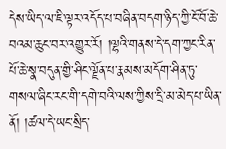དེས་ཡིད་ལ་ཇི་ལྟར་འདོད་པ་བཞིན་བདག་ཉིད་ཀྱི་ངོ་བོ་ཆེ་བའམ་ཆུང་བར་འགྱུར་རོ། །ལྷའི་གནས་དེ་དག་ཀྱང་རིན་པོ་ཆེ་སྣ་བདུན་གྱི་ཤིང་ལྗོན་པ་རྣམས་མདོག་ཤིན་ཏུ་གསལ་ཞིང་རང་གི་དགེ་བའི་ལས་ཀྱིས་དྲི་མ་མེད་པ་ཡིན་ནོ། །ཚལ་དེ་ཡང་སྲིད་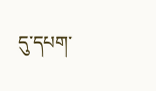དུ་དཔག་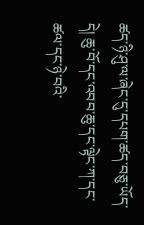ཚད་ཉི་ཤུ་ལ་ཞེང་དུ་དཔག་ཚད་བཅུ་ཡོད་དེ། ཆུ་བོ་དང་འབབ་ཆུ་དང་ལྟེང་ཀ་དང་ཚལ་དང་ཉེ་བའི་